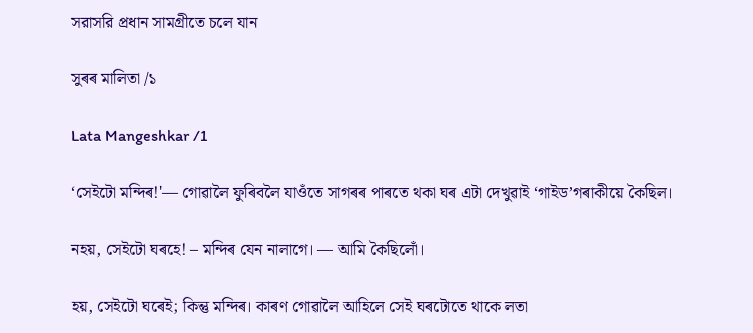সরাসরি প্রধান সামগ্রীতে চলে যান

সুৰৰ মালিতা /১

Lata Mangeshkar /1

‘সেইটো মন্দিৰ!'— গোৱালৈ ফুৰিবলৈ যাওঁতে সাগৰৰ পাৰতে থকা ঘৰ এটা দেখুৱাই ‘গাইড’গৰাকীয়ে কৈছিল।

নহয়, সেইটো ঘৰহে! – মন্দিৰ যেন নালাগে। — আমি কৈছিলোঁ।

হয়, সেইটো ঘৰেই; কিন্তু মন্দিৰ। কাৰণ গোৱালৈ আহিলে সেই ঘৰটোতে থাকে লতা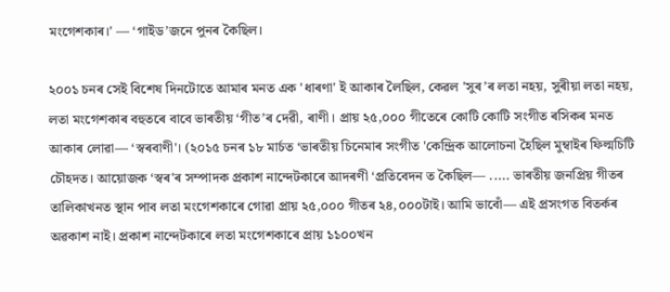মংগেশকাৰ।' — ‘গাইড’জনে পুনৰ কৈছিল।

২০০১ চনৰ সেই বিশেষ দিনটোতে আমাৰ মনত এক 'ধাৰণা' ই আকাৰ লৈছিল, কেৱল 'সুৰ’ৰ লতা নহয়, সুৰীয়া লতা নহয়, লতা মংগেশকাৰ বহুতৰে বাবে ভাৰতীয় ‘গীত’ৰ দেৱী, ৰাণী। প্রায় ২৫,০০০ গীতেৰে কোটি কোটি সংগীত ৰসিকৰ মনত আকাৰ লোৱা— ‘স্বৰবাণী'। (২০১৫ চনৰ ১৮ মাৰ্চত ‘ভাৰতীয় চিনেমাৰ সংগীত 'কেন্দ্ৰিক আলোচনা হৈছিল মুম্বাইৰ ফিল্মচিটি চৌহদত। আয়োজক ‘স্বৰ'ৰ সম্পাদক প্রকাশ নান্দেটকাৰে আদৰণী ‘প্রতিবেদন ত কৈছিল— ..... ভাৰতীয় জনপ্রিয় গীতৰ তালিকাখনত স্থান পাব লতা মংগেশকাৰে গোৱা প্ৰায় ২৫,০০০ গীতৰ ২৪,০০০টাই। আমি ভাবোঁ— এই প্ৰসংগত বিতৰ্কৰ অৱকাশ নাই। প্রকাশ নান্দেটকাৰে লতা মংগেশকাৰে প্ৰায় ১১০০খন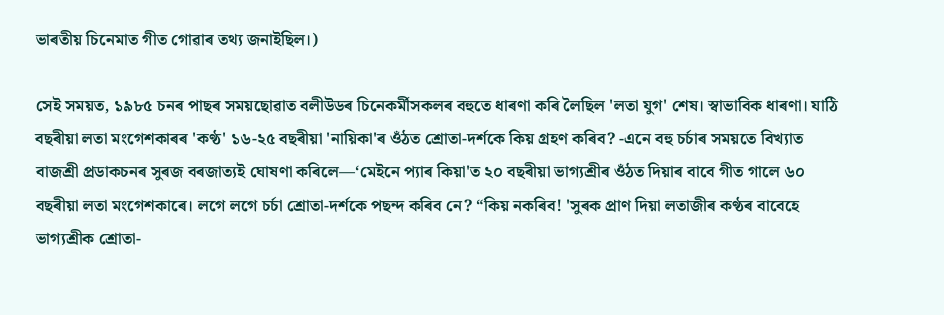ভাৰতীয় চিনেমাত গীত গোৱাৰ তথ্য জনাইছিল।)

সেই সময়ত, ১৯৮৫ চনৰ পাছৰ সময়ছোৱাত বলীউডৰ চিনেকৰ্মীসকলৰ বহুতে ধাৰণা কৰি লৈছিল 'লতা যুগ' শেষ। স্বাভাবিক ধাৰণা। যাঠি বছৰীয়া লতা মংগেশকাৰৰ 'কণ্ঠ' ১৬-২৫ বছৰীয়া 'নায়িকা'ৰ ওঁঠত শ্রোতা-দর্শকে কিয় গ্রহণ কৰিব? -এনে বহু চৰ্চাৰ সময়তে বিখ্যাত বাজশ্রী প্রডাকচনৰ সুৰজ বৰজাত্যই ঘোষণা কৰিলে—‘মেইনে প্যাৰ কিয়া'ত ২০ বছৰীয়া ভাগ্যশ্ৰীৰ ওঁঠত দিয়াৰ বাবে গীত গালে ৬০ বছৰীয়া লতা মংগেশকাৰে। লগে লগে চর্চা শ্রোতা-দর্শকে পছন্দ কৰিব নে? “কিয় নকৰিব! 'সুৰক প্ৰাণ দিয়া লতাজীৰ কণ্ঠৰ বাবেহে ভাগ্যশ্রীক শ্রোতা-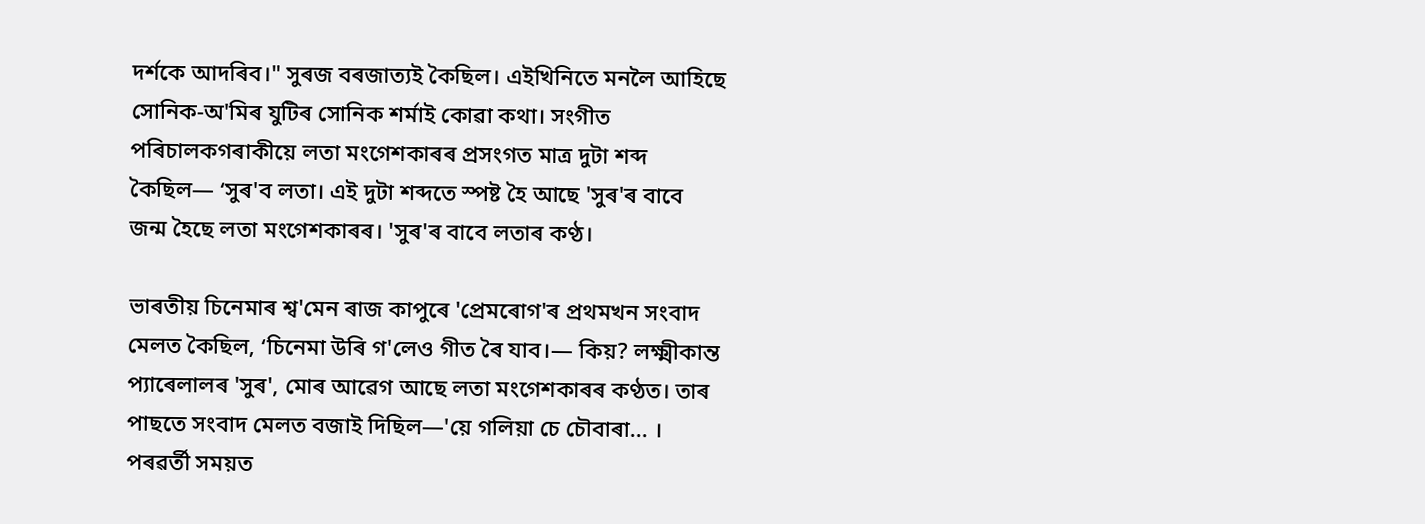দর্শকে আদৰিব।" সুৰজ বৰজাত্যই কৈছিল। এইখিনিতে মনলৈ আহিছে সোনিক-অ'মিৰ যুটিৰ সোনিক শৰ্মাই কোৱা কথা। সংগীত পৰিচালকগৰাকীয়ে লতা মংগেশকাৰৰ প্ৰসংগত মাত্ৰ দুটা শব্দ কৈছিল— ‘সুৰ'ব লতা। এই দুটা শব্দতে স্পষ্ট হৈ আছে 'সুৰ'ৰ বাবে জন্ম হৈছে লতা মংগেশকাৰৰ। 'সুৰ'ৰ বাবে লতাৰ কণ্ঠ।

ভাৰতীয় চিনেমাৰ শ্ব'মেন ৰাজ কাপুৰে 'প্ৰেমৰোগ'ৰ প্ৰথমখন সংবাদ মেলত কৈছিল, ‘চিনেমা উৰি গ'লেও গীত ৰৈ যাব।— কিয়? লক্ষ্মীকান্ত প্যাৰেলালৰ 'সুৰ', মোৰ আৱেগ আছে লতা মংগেশকাৰৰ কণ্ঠত। তাৰ পাছতে সংবাদ মেলত বজাই দিছিল—'য়ে গলিয়া চে চৌবাৰা... । পৰৱৰ্তী সময়ত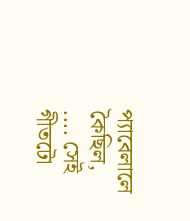প্যাবেলালে কৈছিল, .... সেই গীতটো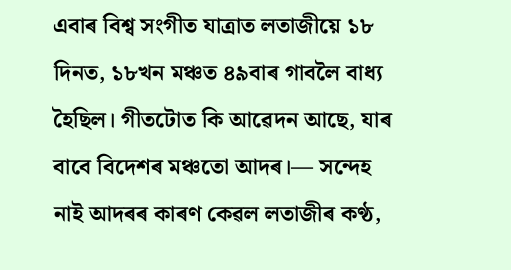এবাৰ বিশ্ব সংগীত যাত্ৰাত লতাজীয়ে ১৮ দিনত, ১৮খন মঞ্চত ৪৯বাৰ গাবলৈ বাধ্য হৈছিল। গীতটোত কি আৱেদন আছে, যাৰ বাবে বিদেশৰ মঞ্চতো আদৰ।— সন্দেহ নাই আদৰৰ কাৰণ কেৱল লতাজীৰ কণ্ঠ,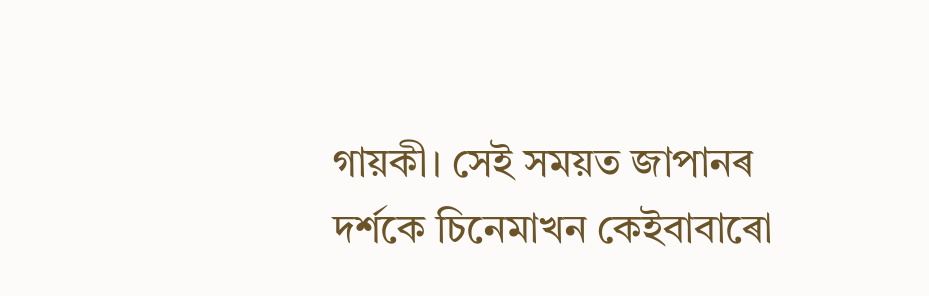গায়কী। সেই সময়ত জাপানৰ দৰ্শকে চিনেমাখন কেইবাবাৰো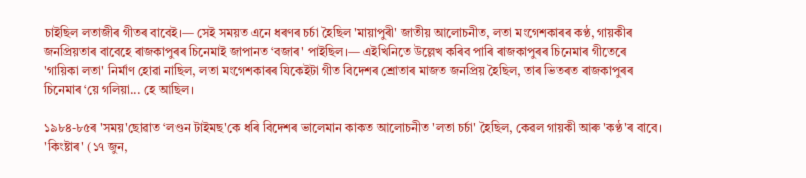চাইছিল লতাজীৰ গীতৰ বাবেই।— সেই সময়ত এনে ধৰণৰ চৰ্চা হৈছিল 'মায়াপুৰী' জাতীয় আলোচনীত, লতা মংগেশকাৰৰ কণ্ঠ, গায়কীৰ জনপ্ৰিয়তাৰ বাবেহে ৰাজকাপুৰৰ চিনেমাই জাপানত ‘বজাৰ' পাইছিল।— এইখিনিতে উল্লেখ কৰিব পাৰি ৰাজকাপুৰৰ চিনেমাৰ গীতেৰে 'গায়িকা লতা' নির্মাণ হোৱা নাছিল, লতা মংগেশকাৰৰ যিকেইটা গীত বিদেশৰ শ্ৰোতাৰ মাজত জনপ্ৰিয় হৈছিল, তাৰ ভিতৰত ৰাজকাপুৰৰ চিনেমাৰ ‘য়ে গলিয়া... হে আছিল।

১৯৮৪-৮৫ৰ 'সময়'ছোৱাত ‘লণ্ডন টাইমছ'কে ধৰি বিদেশৰ ভালেমান কাকত আলোচনীত 'লতা চর্চা' হৈছিল, কেৱল গায়কী আৰু 'কণ্ঠ'ৰ বাবে। 'কিংষ্টাৰ' (১৭ জুন,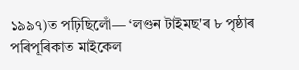১৯৯৭)ত পঢ়িছিলোঁ— ‘লণ্ডন টাইমছ'ৰ ৮ পৃষ্ঠাৰ পৰিপূৰিকাত মাইকেল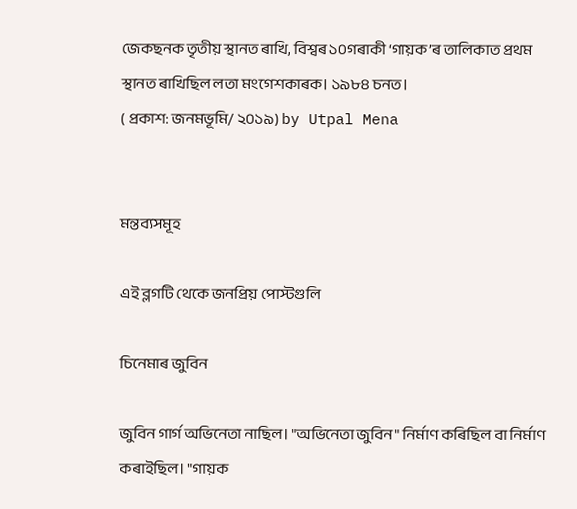জেকছনক তৃতীয় স্থানত ৰাখি, বিশ্বৰ ১০গৰাকী ‘গায়ক’ৰ তালিকাত প্রথম স্থানত ৰাখিছিল লতা মংগেশকাৰক। ১৯৮৪ চনত।
( প্ৰকাশ: জনমভূমি/ ২০১৯) by Utpal Mena


মন্তব্যসমূহ

এই ব্লগটি থেকে জনপ্রিয় পোস্টগুলি

চিনেমাৰ জুবিন

জুবিন গাৰ্গ অভিনেতা নাছিল। "অভিনেতা জুবিন" নিৰ্মাণ কৰিছিল বা নিৰ্মাণ কৰাইছিল। "গায়ক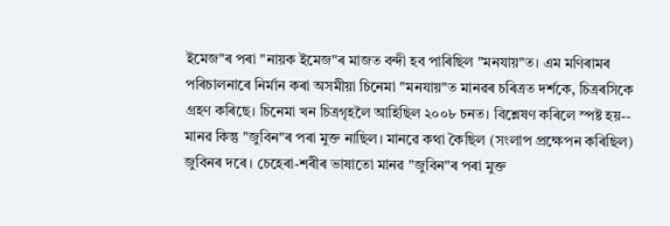ইমেজ"ৰ পৰা "নায়ক ইমেজ"ৰ মাজত বন্দী হব পাৰিছিল "মনযায়"ত। এম মণিৰামৰ পৰিচালনাৰে নিৰ্মান কৰা অসমীয়া চিনেমা "মনযায়"ত মানৱৰ চৰিত্ৰত দৰ্শকে, চিত্ৰৰসিকে গ্ৰহণ কৰিছে। চিনেমা খন চিত্ৰগৃহলৈ আহিছিল ২০০৮ চনত। বিশ্লেষণ কৰিলে স্পষ্ট হয়-- মানৱ কিন্তু "জুবিন"ৰ পৰা মুক্ত নাছিল। মানৱে কথা কৈছিল (সংলাপ প্ৰক্ষেপন কৰিছিল) জুবিনৰ দৰে। চেহেৰা-শৰীৰ ভাষাতো মানৱ "জুবিন"ৰ পৰা মুক্ত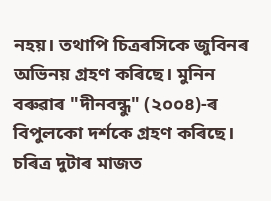নহয়। তথাপি চিত্ৰৰসিকে জুবিনৰ অভিনয় গ্ৰহণ কৰিছে। মুনিন বৰুৱাৰ "দীনবন্ধু" (২০০৪)-ৰ বিপুলকো দৰ্শকে গ্ৰহণ কৰিছে। চৰিত্ৰ দুটাৰ মাজত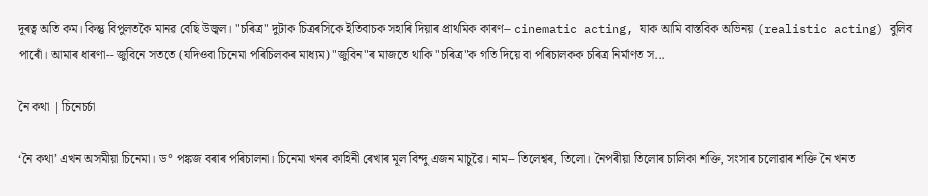দূৰত্ব অতি কম। কিন্তু বিপুলতকৈ মানৱ বেছি উজ্বল। "চৰিত্ৰ" দুটাক চিত্ৰৰসিকে ইতিবাচক সহাৰি দিয়াৰ প্ৰাথমিক কাৰণ-- cinematic acting, যাক আমি বাস্তবিক অভিনয় (realistic acting) বুলিব পাৰোঁ। আমাৰ ধাৰণা-- জুবিনে সততে (যদিওবা চিনেমা পৰিচিলকৰ মাধ্যম) "জুবিন"ৰ মাজতে থাকি "চৰিত্ৰ"ক গতি দিয়ে বা পৰিচালকক চৰিত্ৰ নিৰ্মাণত স...

নৈ কথা | চিনেচৰ্চা

‘নৈ কথা’ এখন অসমীয়া চিনেমা। ড° পঙ্কজ বৰাৰ পৰিচালনা। চিনেমা খনৰ কাহিনী ৰেখাৰ মূল বিন্দু এজন মাচুৱৈ। নাম-- তিলেশ্বৰ, তিলো। নৈপৰীয়া তিলোৰ চালিকা শক্তি, সংসাৰ চলোৱাৰ শক্তি নৈ খনত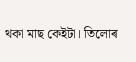থকা মাছ কেইটা। তিলোৰ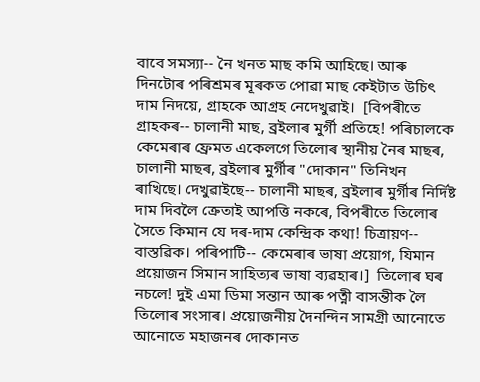বাবে সমস্যা-- নৈ খনত মাছ কমি আহিছে। আৰু দিনটোৰ পৰিশ্ৰমৰ মূৰকত পোৱা মাছ কেইটাত উচিৎ দাম নিদয়ে, গ্ৰাহকে আগ্ৰহ নেদেখুৱাই।  [বিপৰীতে গ্ৰাহকৰ-- চালানী মাছ, ব্ৰইলাৰ মুৰ্গী প্ৰতিহে! পৰিচালকে কেমেৰাৰ ফ্ৰেমত একেলগে তিলোৰ স্থানীয় নৈৰ মাছৰ, চালানী মাছৰ, ব্ৰইলাৰ মুৰ্গীৰ "দোকান" তিনিখন ৰাখিছে। দেখুৱাইছে-- চালানী মাছৰ, ব্ৰইলাৰ মুৰ্গীৰ নিৰ্দিষ্ট দাম দিবলৈ ক্ৰেতাই আপত্তি নকৰে, বিপৰীতে তিলোৰ সৈতে কিমান যে দৰ-দাম কেন্দ্ৰিক কথা! চিত্ৰায়ণ--  বাস্তৱিক। পৰিপাটি-- কেমেৰাৰ ভাষা প্ৰয়োগ, যিমান প্ৰয়োজন সিমান সাহিত্যৰ ভাষা ব্যৱহাৰ।]  তিলোৰ ঘৰ নচলে! দুই এমা ডিমা সন্তান আৰু পত্নী বাসন্তীক লৈ তিলোৰ সংসাৰ। প্ৰয়োজনীয় দৈনন্দিন সামগ্ৰী আনোতে আনোতে মহাজনৰ দোকানত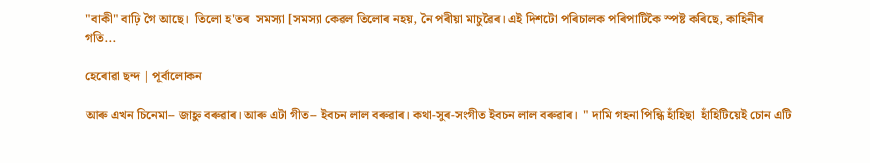"বাকী" বাঢ়ি গৈ আছে।  তিলো হ'তৰ  সমস্যা [সমস্যা কেৱল তিলোৰ নহয়, নৈ পৰীয়া মাচুৱৈৰ। এই দিশটো পৰিচালক পৰিপাটিকৈ স্পষ্ট কৰিছে, কাহিনীৰ গতি...

হেৰোৱা ছন্দ | পূৰ্বালোকন

আৰু এখন চিনেমা-- জাহ্নু বৰুৱাৰ। আৰু এটা গীত-- ইবচন লাল বৰুৱাৰ। কথা-সুৰ-সংগীত ইবচন লাল বৰুৱাৰ।  " দামি গহনা পিন্ধি হাঁহিছা  হাঁহিটিয়েই চোন এটি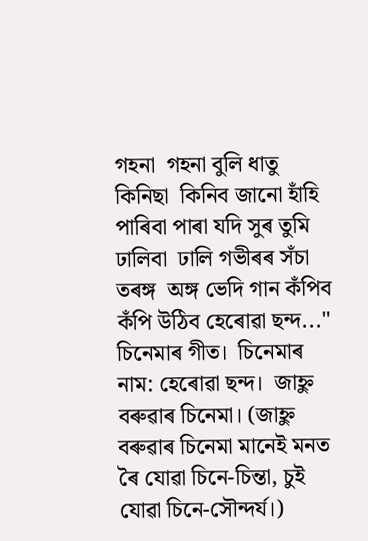গহনা  গহনা বুলি ধাতু কিনিছা  কিনিব জানো হাঁহি পাৰিবা পাৰা যদি সুৰ তুমি ঢালিবা  ঢালি গভীৰৰ সঁচা তৰঙ্গ  অঙ্গ ভেদি গান কঁপিব  কঁপি উঠিব হেৰোৱা ছন্দ..." চিনেমাৰ গীত।  চিনেমাৰ নাম: হেৰোৱা ছন্দ।  জাহ্নু বৰুৱাৰ চিনেমা। (জাহ্নু বৰুৱাৰ চিনেমা মানেই মনত ৰৈ যোৱা চিনে-চিন্তা, চুই যোৱা চিনে-সৌন্দৰ্য।)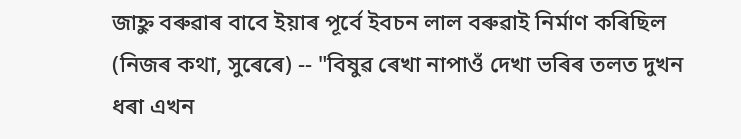জাহ্নু বৰুৱাৰ বাবে ইয়াৰ পূৰ্বে ইবচন লাল বৰুৱাই নিৰ্মাণ কৰিছিল (নিজৰ কথা, সুৰেৰে) -- "বিষুৱ ৰেখা নাপাওঁ দেখা ভৰিৰ তলত দুখন ধৰা এখন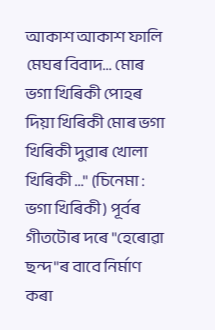আকাশ আকাশ ফালি মেঘৰ বিবাদ… মোৰ ভগা খিৰিকী পোহৰ দিয়া খিৰিকী মোৰ ভগা খিৰিকী দুৱাৰ খোলা খিৰিকী …" (চিনেমা : ভগা খিৰিকী) পূৰ্বৰ গীতটোৰ দৰে "হেৰোৱা ছন্দ"ৰ বাবে নিৰ্মাণ কৰা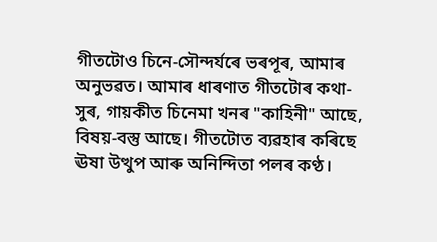গীতটোও চিনে-সৌন্দৰ্যৰে ভৰপূৰ, আমাৰ অনুভৱত। আমাৰ ধাৰণাত গীতটোৰ কথা-সুৰ, গায়কীত চিনেমা খনৰ "কাহিনী" আছে, বিষয়-বস্তু আছে। গীতটোত ব্যৱহাৰ কৰিছে ঊষা উত্থুপ আৰু অনিন্দিতা পলৰ কণ্ঠ।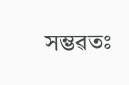সম্ভৱতঃ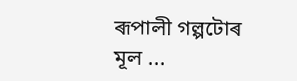ৰূপালী গল্পটোৰ মূল ...